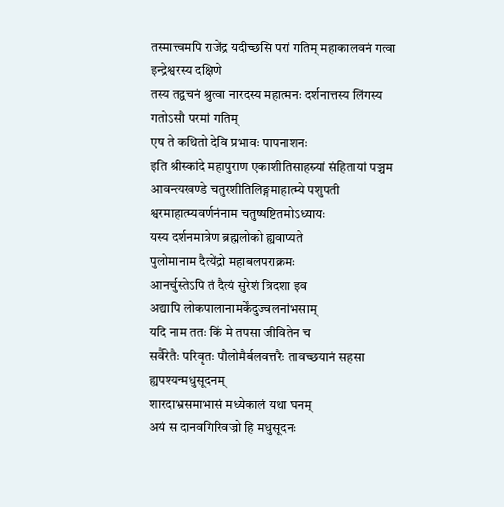तस्मात्त्वमपि राजेंद्र यदीच्छसि परां गतिम् महाकालवनं गत्वा इन्द्रेश्वरस्य दक्षिणे
तस्य तद्वचनं श्रुत्वा नारदस्य महात्मनः दर्शनात्तस्य लिंगस्य गतोऽसौ परमां गतिम्
एष ते कथितो देवि प्रभावः पापनाशनः
इति श्रीस्कांदे महापुराण एकाशीतिसाहस्र्यां संहितायां पञ्चम आवन्त्यखण्डे चतुरशीतिलिङ्गमाहात्म्ये पशुपती श्वरमाहात्म्यवर्णनंनाम चतुष्षष्टितमोऽध्यायः
यस्य दर्शनमात्रेण ब्रह्मलोको ह्यवाप्यते
पुलोमानाम दैत्येंद्रो महाबलपराक्रमः
आनर्चुस्तेऽपि तं दैत्यं सुरेशं त्रिदशा इव
अद्यापि लोकपालानामर्केंदुज्वलनांभसाम्
यदि नाम ततः किं मे तपसा जीवितेन च
सर्वैरेतैः परिवृतः पौलोमैर्बलवत्तरैः तावच्छयानं सहसा ह्यपश्यन्मधुसूदनम्
शारदाभ्रसमाभासं मध्येकालं यथा घनम्
अयं स दानवगिरिवज्रो हि मधुसूदनः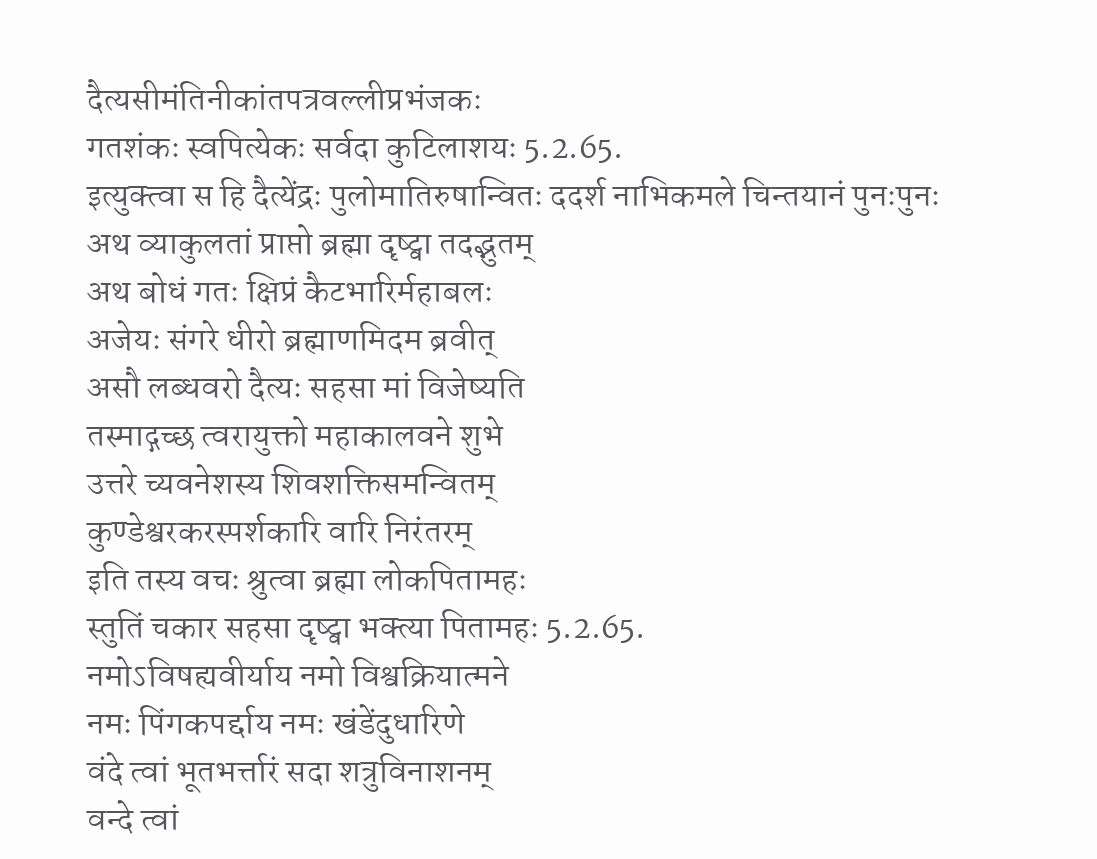दैत्यसीमंतिनीकांतपत्रवल्लीप्रभंजकः
गतशंकः स्वपित्येकः सर्वदा कुटिलाशयः 5.2.65.
इत्युक्त्वा स हि दैत्येंद्रः पुलोमातिरुषान्वितः ददर्श नाभिकमले चिन्तयानं पुनःपुनः
अथ व्याकुलतां प्राप्तो ब्रह्मा दृष्ट्वा तदद्भुतम्
अथ बोधं गतः क्षिप्रं कैटभारिर्महाबलः
अजेयः संगरे धीरो ब्रह्माणमिदम ब्रवीत्
असौ लब्धवरो दैत्यः सहसा मां विजेष्यति
तस्माद्गच्छ त्वरायुक्तो महाकालवने शुभे
उत्तरे च्यवनेशस्य शिवशक्तिसमन्वितम्
कुण्डेश्वरकरस्पर्शकारि वारि निरंतरम्
इति तस्य वचः श्रुत्वा ब्रह्मा लोकपितामहः
स्तुतिं चकार सहसा दृष्ट्वा भक्त्या पितामहः 5.2.65.
नमोऽविषह्यवीर्याय नमो विश्वक्रियात्मने
नमः पिंगकपर्द्दाय नमः खंडेंदुधारिणे
वंदे त्वां भूतभर्त्तारं सदा शत्रुविनाशनम्
वन्दे त्वां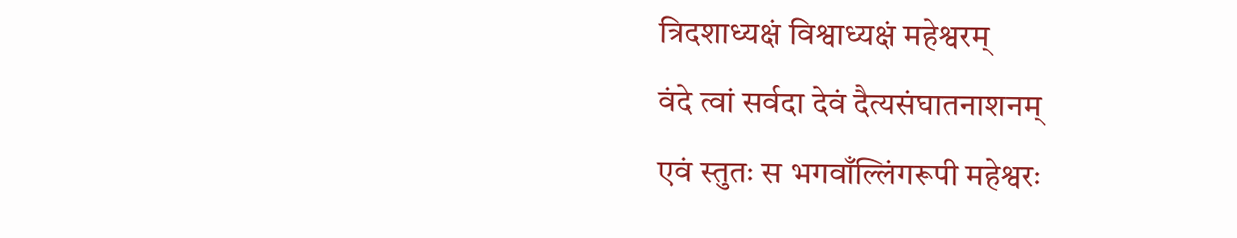त्रिदशाध्यक्षं विश्वाध्यक्षं महेश्वरम्
वंदे त्वां सर्वदा देवं दैत्यसंघातनाशनम्
एवं स्तुतः स भगवाँल्लिंगरूपी महेश्वरः